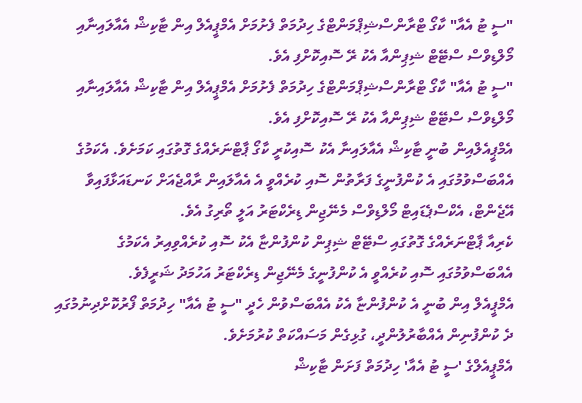"ސީ ޓު އެއާ" ކާގޯ ޓްރާންސްޝިޕްމަންޓްގެ ހިދުމަތް ފެށުމަށް އެމްޕީއެލް އިން ޓާކިޝް އެއާލައިނާއި މޯލްޑިވްސް ސްޓޭޓް ޝިޕިންއާ އެކު ރޭ ސޮއިކޮށްފި އެވެ.
"ސީ ޓު އެއާ" ކާގޯ ޓްރާންސްޝިޕްމަންޓްގެ ހިދުމަތް ފެށުމަށް އެމްޕީއެލް އިން ޓާކިޝް އެއާލައިނާއި މޯލްޑިވްސް ސްޓޭޓް ޝިޕިންއާ އެކު ރޭ ސޮއިކޮށްފި އެވެ.
އެމްޕީއެލްއިން ބުނީ ޓާކިޝް އެއާލައިނާ އެކު ސޮއިކުރީ ކާގޯ ޕާޓްނަރެއްގެ ގޮތުގައި ކަމަށެވެ. އެކަމުގެ އެއްބަސްވުމުގައި އެ ކުންފުނީގެ ފަރާތުން ސޮއި ކުރެއްވީ އެ އެއާލައިން ރާއްޖެއަށް ކަނޑައަޅާފައިވާ އޭޖެންޓް، އެކްސްޕެޑައިޓް މޯލްޑިވްސް މެނޭޖިން ޑިރެކްޓަރު އަލީ ތޯރިގު އެވެ.
ކެރިއާ ޕާޓްނަރެއްގެ ގޮތުގައި ސްޓޭޓް ޝިޕިން ކުންފުންޏާ އެކު ސޮއި ކުރެއްވިއިރު އެކަމުގެ އެއްބަސްވުމުގައި ސޮއި ކުރެއްވީ އެ ކުންފުނީގެ މެނޭޖިން ޑިރެކްޓަރު އަހުމަދު ޝަރީފެވެ.
އެމްޕީއެލް އިން ބުނީ އެ ކުންފުންޏާ އެކު އެއްބަސްވުން ހެދީ "ސީ ޓު އެއާ" ހިދުމަތް ފޯރުކޮށްދިނުމުގައި ދެ ކުންފުނިން އެއްބާރުލުންދީ، ގުޅިގެން މަސައްކަތް ކުރުމަށެވެ.
އެމްޕީއެލްގެ 'ސީ ޓު އެއާ' ހިދުމަތް ފަށަން ޓާކިޝް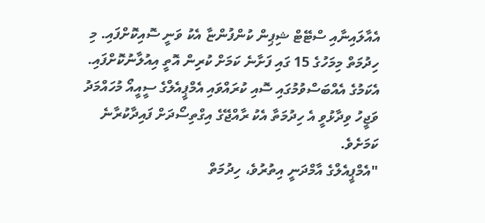އެއާލައިނާއި ސްޓޭޓް ޝިޕިން ކުންފުންޏާ އެކު ވަނީ ސޮއިކޮށްފައި. މި ހިދުމަތް މިމަހުގެ 15 ގައި ފަށާނެ ކަމަށް ކުރިން އޮތީ އިއުލާނުކޮށްފައި.
އެކަމުގެ އެއްބަސްވުމުގައި ސޮއި ކުރައްވައި އެމްޕީއެލްގެ ސީއީއޯ މުހައްމަދު ވަޖީހު ވިދާޅުވީ އެ ހިދުމަތާ އެކު ރާއްޖޭގެ އިގްތިސޯދަށް ފައިދާކުރާނެ ކަމަށެވެ.
"އެމްޕީއެލްގެ އާމްދަނީ އިތުރުވެ، ހިދުމަތް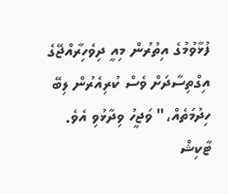ފުޅާވުމުގެ އިތުރުން މިއީ ދިވެހިރާއްޖޭގެ އިގްތިސާދަށް ވެސް ކުރިއެރުން ލިބޭ ހިދުމަތެއް،" ވަޖީހު ވިދާޅުވި އެވެ.
ޓާކިޝް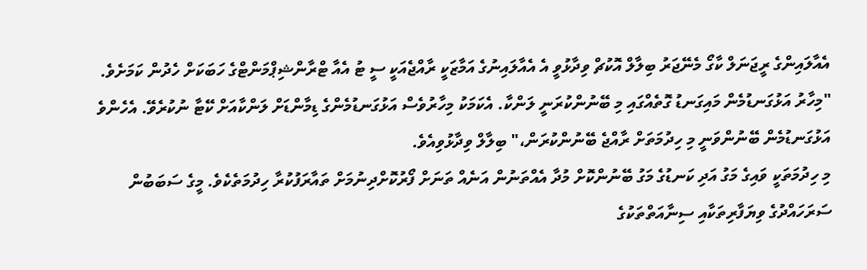އެއާލައިންގެ ރީޖަނަލް ކާގޯ މެނޭޖަރު ބިލާލް އޮކުޗް ވިދާޅުވީ އެ އެއާލައިނުގެ އަމާޒަކީ ރާއްޖެއަކީ ސީ ޓު އެއާ ޓްރާންޝިޕްމަންޓްގެ ހަބަކަށް ހެދުން ކަމަށެވެ.
"މިހާރު އަޅުގަނޑުމެން މައިގަނޑު ގޮތެއްގައި މި ބޭނުންކުރަނީ ލަންކާ. އެކަމަކު މިހާރުވެސް އަޅުގަނޑުމެންގެ ޑިމާންޑަށް ލަންކާއަށް ކޭޓާ ނުކުރެވޭ. އެހެންވެ އަޅުގަނޑުމެން ބޭނުންވަނީ މި ހިދުމަތަށް ރާއްޖެ ބޭނުންކުރަން،" ބިލާލް ވިދާޅުވިއެވެ.
މި ހިދުމަތަކީ ވައިގެ މަގު އަދި ކަނޑުގެ މަގު ބޭނުންކޮށް މުދާ އެއްތަނުން އަނެއް ތަނަށް ފޯރުކޮށްދިނުމަށް ތައާރަފުކުރާ ހިދުމަތެކެވެ. މީގެ ސަބަބުން ސަރަހައްދުގެ ވިޔަފާރިތަކާއި ސިނާއަތްތަކުގެ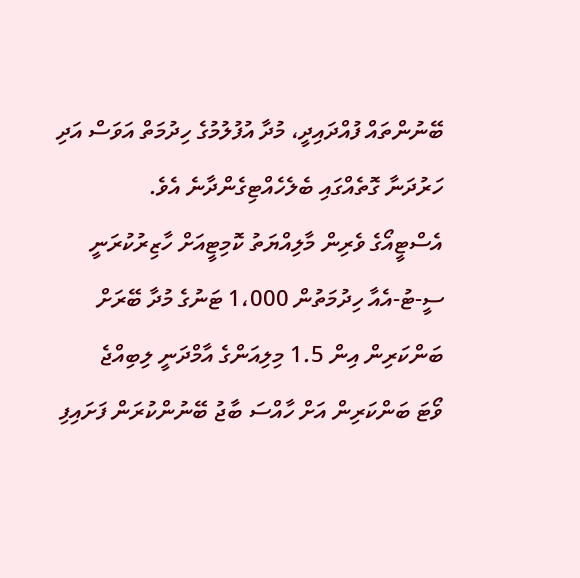ބޭނުންތައް ފުއްދައިދީ، މުދާ އުފުލުމުގެ ހިދުމަތް އަވަސް އަދި ހަރުދަނާ ގޮތެއްގައި ބެލެހެއްޓިގެންދާނެ އެވެ.
އެސްޓީއޯގެ ވެރިން މާލިއްޔަތު ކޮމިޓީއަށް ހާޒިރުކުރަނީ
ސީ-ޓު-އެއާ ހިދުމަތުން 1،000 ޓަނުގެ މުދާ ބޭރަށް
ބަންކަރިން އިން 1.5 މިލިއަންގެ އާމްދަނީ ލިބިއްޖެ
ވޯޓަ ބަންކަރިން އަށް ހާއްސަ ބާޖު ބޭނުންކުރަން ފަށައިފި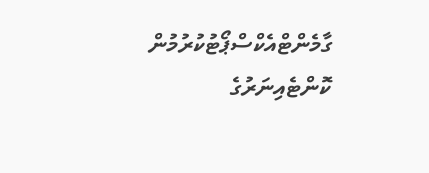ގާމެންޓްއެކްސްޕޯޓުކުރުމުން ކޮންޓެއިނަރުގެ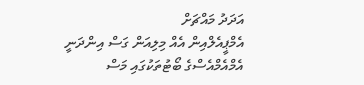އަދަދު މައްޗަށް
އެމްޕީއެލްއިން އެއް މިލިއަން ގަސް އިންދަނީ
އެމްއެމްއެސްގެ ބޯޓުތަކުގައި މަސް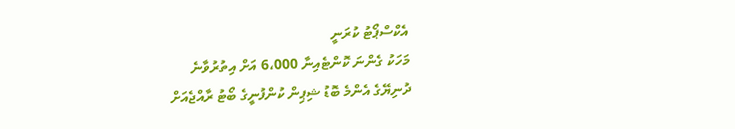އެކްސްޕޯޓު ކުރަނީ
މަހަކު ގެންނަ ކޮންޓެއިނާ 6،000 އަށް އިތުރުވާނެ
ދުނިޔޭގެ އެންމެ ބޮޑު ޝިޕިން ކުންފުނީގެ ބޯޓު ރާއްޖެއަށް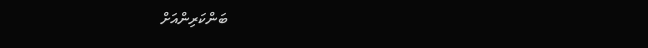ބަންކަރިންއަށް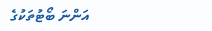އަންނަ ބޯޓުތަކުގެ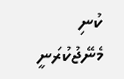ކުނި މެނޭޖުކުރަނީ